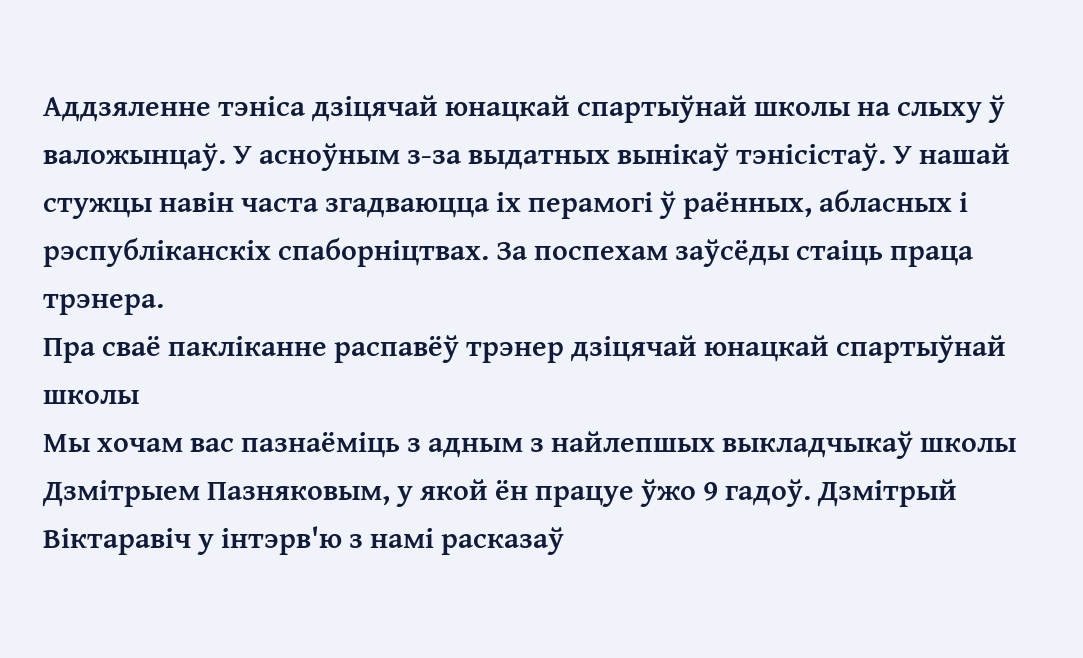Аддзяленне тэніса дзіцячай юнацкай спартыўнай школы на слыху ў валожынцаў. У асноўным з-за выдатных вынікаў тэнісістаў. У нашай стужцы навін часта згадваюцца іх перамогі ў раённых, абласных і рэспубліканскіх спаборніцтвах. За поспехам заўсёды стаіць праца трэнера.
Пра сваё пакліканне распавёў трэнер дзіцячай юнацкай спартыўнай школы
Мы хочам вас пазнаёміць з адным з найлепшых выкладчыкаў школы Дзмітрыем Пазняковым, у якой ён працуе ўжо 9 гадоў. Дзмітрый Віктаравіч у інтэрв'ю з намі расказаў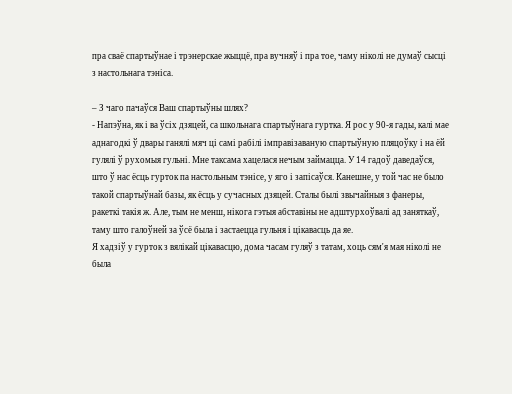пра сваё спартыўнае і трэнерскае жыццё, пра вучняў і пра тое, чаму ніколі не думаў сысці з настольнага тэніса.

– З чаго пачаўся Ваш спартыўны шлях?
- Напэўна, як і ва ўсіх дзяцей, са школьнага спартыўнага гуртка. Я рос у 90-я гады, калі мае аднагодкі ў двары ганялі мяч ці самі рабілі імправізаваную спартыўную пляцоўку і на ёй гулялі ў рухомыя гульні. Мне таксама хацелася нечым займацца. У 14 гадоў даведаўся, што ў нас ёсць гурток па настольным тэнісе, у яго і запісаўся. Канешне, у той час не было такой спартыўнай базы, як ёсць у сучасных дзяцей. Сталы былі звычайныя з фанеры, ракеткі такія ж. Але, тым не менш, нікога гэтыя абставіны не адштурхоўвалі ад заняткаў, таму што галоўней за ўсё была і застаецца гульня і цікавасць да яе.
Я хадзіў у гурток з вялікай цікавасцю, дома часам гуляў з татам, хоць сям'я мая ніколі не была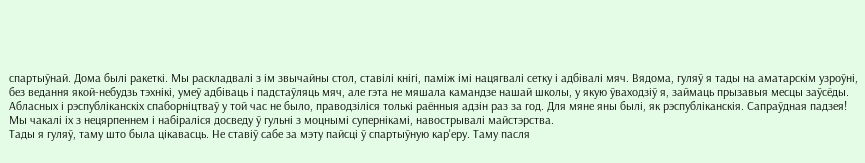спартыўнай. Дома былі ракеткі. Мы раскладвалі з ім звычайны стол, ставілі кнігі, паміж імі нацягвалі сетку і адбівалі мяч. Вядома, гуляў я тады на аматарскім узроўні, без ведання якой-небудзь тэхнікі, умеў адбіваць і падстаўляць мяч, але гэта не мяшала камандзе нашай школы, у якую ўваходзіў я, займаць прызавыя месцы заўсёды. Абласных і рэспубліканскіх спаборніцтваў у той час не было, праводзіліся толькі раённыя адзін раз за год. Для мяне яны былі, як рэспубліканскія. Сапраўдная падзея! Мы чакалі іх з нецярпеннем і набіраліся досведу ў гульні з моцнымі супернікамі, навострывалі майстэрства.
Тады я гуляў, таму што была цікавасць. Не ставіў сабе за мэту пайсці ў спартыўную кар'еру. Таму пасля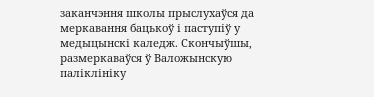заканчэння школы прыслухаўся да меркавання бацькоў і паступіў у медыцынскі каледж. Скончыўшы, размеркаваўся ў Валожынскую паліклініку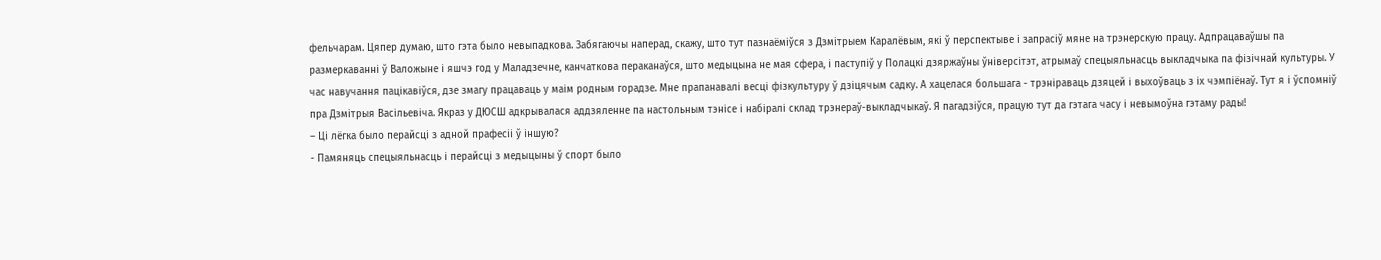фельчарам. Цяпер думаю, што гэта было невыпадкова. Забягаючы наперад, скажу, што тут пазнаёміўся з Дзмітрыем Каралёвым, які ў перспектыве і запрасіў мяне на трэнерскую працу. Адпрацаваўшы па размеркаванні ў Валожыне і яшчэ год у Маладзечне, канчаткова пераканаўся, што медыцына не мая сфера, і паступіў у Полацкі дзяржаўны ўніверсітэт, атрымаў спецыяльнасць выкладчыка па фізічнай культуры. У час навучання пацікавіўся, дзе змагу працаваць у маім родным горадзе. Мне прапанавалі весці фізкультуру ў дзіцячым садку. А хацелася большага - трэніраваць дзяцей і выхоўваць з іх чэмпіёнаў. Тут я і ўспомніў пра Дзмітрыя Васільевіча. Якраз у ДЮСШ адкрывалася аддзяленне па настольным тэнісе і набіралі склад трэнераў-выкладчыкаў. Я пагадзіўся, працую тут да гэтага часу і невымоўна гэтаму рады!
– Ці лёгка было перайсці з адной прафесіі ў іншую?
- Памяняць спецыяльнасць і перайсці з медыцыны ў спорт было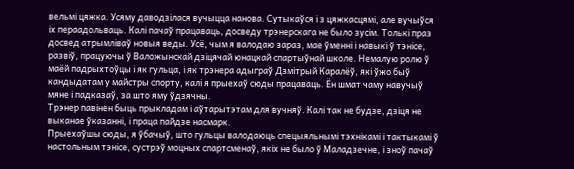вельмі цяжка. Усяму даводзілася вучыцца нанова. Сутыкаўся і з цяжкасцямі, але вучыўся іх пераадольваць. Калі пачаў працаваць, досведу трэнерскага не было зусім. Толькі праз досвед атрымліваў новыя веды. Усё, чым я валодаю зараз, мае ўменні і навыкі ў тэнісе, развіў, працуючы ў Валожынскай дзіцячай юнацкай спартыўнай школе. Немалую ролю ў маёй падрыхтоўцы і як гульца, і як трэнера адыграў Дзмітрый Каралёў, які ўжо быў кандыдатам у майстры спорту, калі я прыехаў сюды працаваць. Ён шмат чаму навучыў мяне і падказаў, за што яму ўдзячны.
Трэнер павінен быць прыкладам і аўтарытэтам для вучняў. Калі так не будзе, дзіця не выканае ўказанні, і праца пайдзе насмарк.
Прыехаўшы сюды, я ўбачыў, што гульцы валодаюць спецыяльнымі тэхнікамі і тактыкамі ў настольным тэнісе, сустрэў моцных спартсменаў, якіх не было ў Маладзечне, і зноў пачаў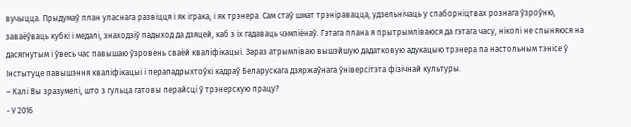вучыцца. Прыдумаў план уласнага развіцця і як іграка, і як трэнера. Сам стаў шмат трэніравацца, удзельнічаць у спаборніцтвах рознага ўзроўню, заваёўваць кубкі і медалі, знаходзіў падыход да дзяцей, каб з іх гадаваць чэмпіёнаў. Гэтага плана я прытрымліваюся да гэтага часу, ніколі не спыняюся на дасягнутым і ўвесь час павышаю ўзровень сваёй кваліфікацыі. Зараз атрымліваю вышэйшую дадатковую адукацыю трэнера па настольным тэнісе ў Інстытуце павышэння кваліфікацыі і перападрыхтоўкі кадраў Беларускага дзяржаўнага ўніверсітэта фізічнай культуры.
– Калі Вы зразумелі, што з гульца гатовы перайсці ў трэнерскую працу?
- У 2016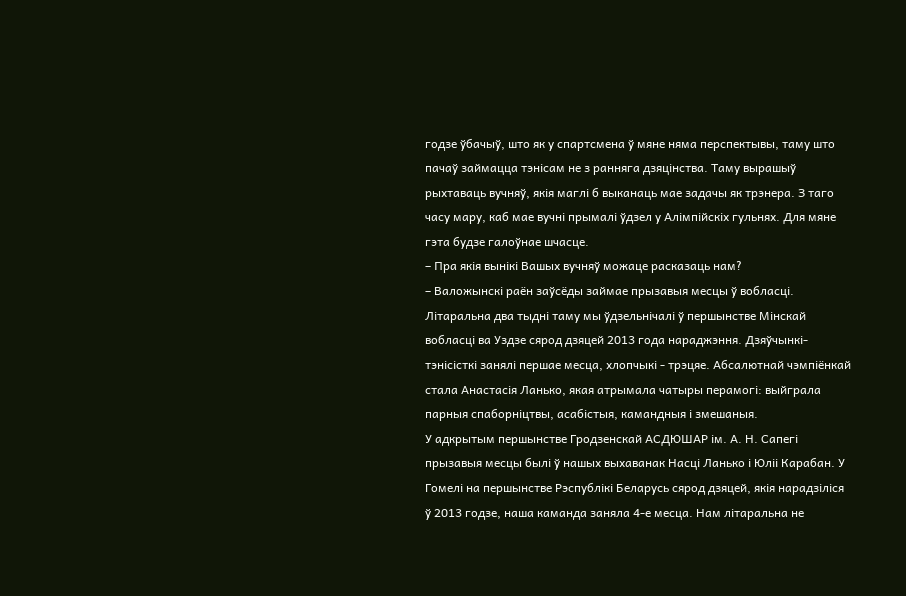годзе ўбачыў, што як у спартсмена ў мяне няма перспектывы, таму што пачаў займацца тэнісам не з ранняга дзяцінства. Таму вырашыў рыхтаваць вучняў, якія маглі б выканаць мае задачы як трэнера. З таго часу мару, каб мае вучні прымалі ўдзел у Алімпійскіх гульнях. Для мяне гэта будзе галоўнае шчасце.
– Пра якія вынікі Вашых вучняў можаце расказаць нам?
– Валожынскі раён заўсёды займае прызавыя месцы ў вобласці. Літаральна два тыдні таму мы ўдзельнічалі ў першынстве Мінскай вобласці ва Уздзе сярод дзяцей 2013 года нараджэння. Дзяўчынкі-тэнісісткі занялі першае месца, хлопчыкі - трэцяе. Абсалютнай чэмпіёнкай стала Анастасія Ланько, якая атрымала чатыры перамогі: выйграла парныя спаборніцтвы, асабістыя, камандныя і змешаныя.
У адкрытым першынстве Гродзенскай АСДЮШАР ім. А. Н. Сапегі прызавыя месцы былі ў нашых выхаванак Насці Ланько і Юліі Карабан. У Гомелі на першынстве Рэспублікі Беларусь сярод дзяцей, якія нарадзіліся ў 2013 годзе, наша каманда заняла 4-е месца. Нам літаральна не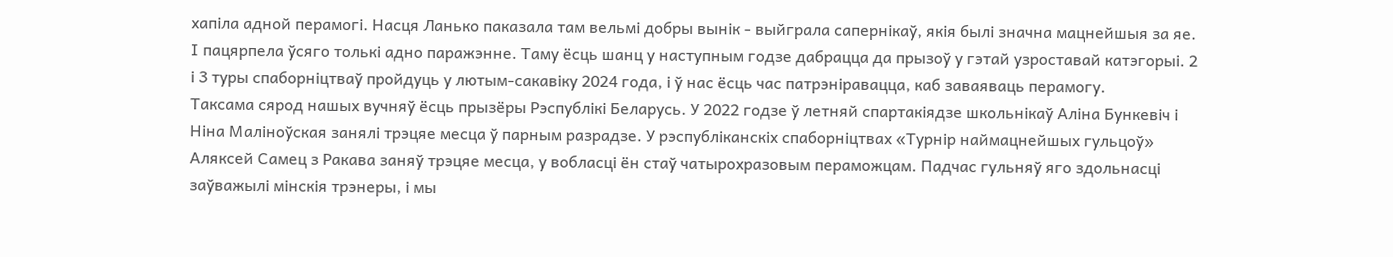хапіла адной перамогі. Насця Ланько паказала там вельмі добры вынік - выйграла сапернікаў, якія былі значна мацнейшыя за яе. І пацярпела ўсяго толькі адно паражэнне. Таму ёсць шанц у наступным годзе дабрацца да прызоў у гэтай узроставай катэгорыі. 2 і 3 туры спаборніцтваў пройдуць у лютым-сакавіку 2024 года, і ў нас ёсць час патрэніравацца, каб заваяваць перамогу.
Таксама сярод нашых вучняў ёсць прызёры Рэспублікі Беларусь. У 2022 годзе ў летняй спартакіядзе школьнікаў Аліна Бункевіч і Ніна Маліноўская занялі трэцяе месца ў парным разрадзе. У рэспубліканскіх спаборніцтвах «Турнір наймацнейшых гульцоў» Аляксей Самец з Ракава заняў трэцяе месца, у вобласці ён стаў чатырохразовым пераможцам. Падчас гульняў яго здольнасці заўважылі мiнскія трэнеры, і мы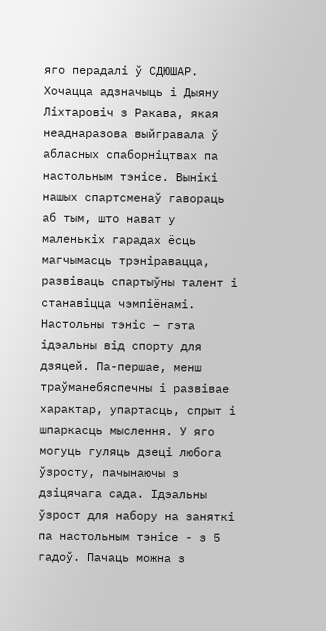яго перадалі ў СДЮШАР.
Хочацца адзначыць і Дыяну Ліхтаровіч з Ракава, якая неаднаразова выйгравала ў абласных спаборніцтвах па настольным тэнісе. Вынікі нашых спартсменаў гавораць аб тым, што нават у маленькіх гарадах ёсць магчымасць трэніравацца, развіваць спартыўны талент і станавіцца чэмпіёнамі.
Настольны тэніс – гэта ідэальны від спорту для дзяцей. Па-першае, менш траўманебяспечны і развівае характар, упартасць, спрыт і шпаркасць мыслення. У яго могуць гуляць дзеці любога ўзросту, пачынаючы з дзіцячага сада. Ідэальны ўзрост для набору на заняткі па настольным тэнісе - з 5 гадоў. Пачаць можна з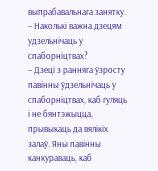выпрабавальнага занятку.
– Наколькі важна дзецям удзельнічаць у спаборніцтвах?
– Дзеці з ранняга ўзросту павінны ўдзельнічаць у спаборніцтвах, каб гуляць і не бянтэжыцца, прывыкаць да вялікіх залаў. Яны павінны канкураваць, каб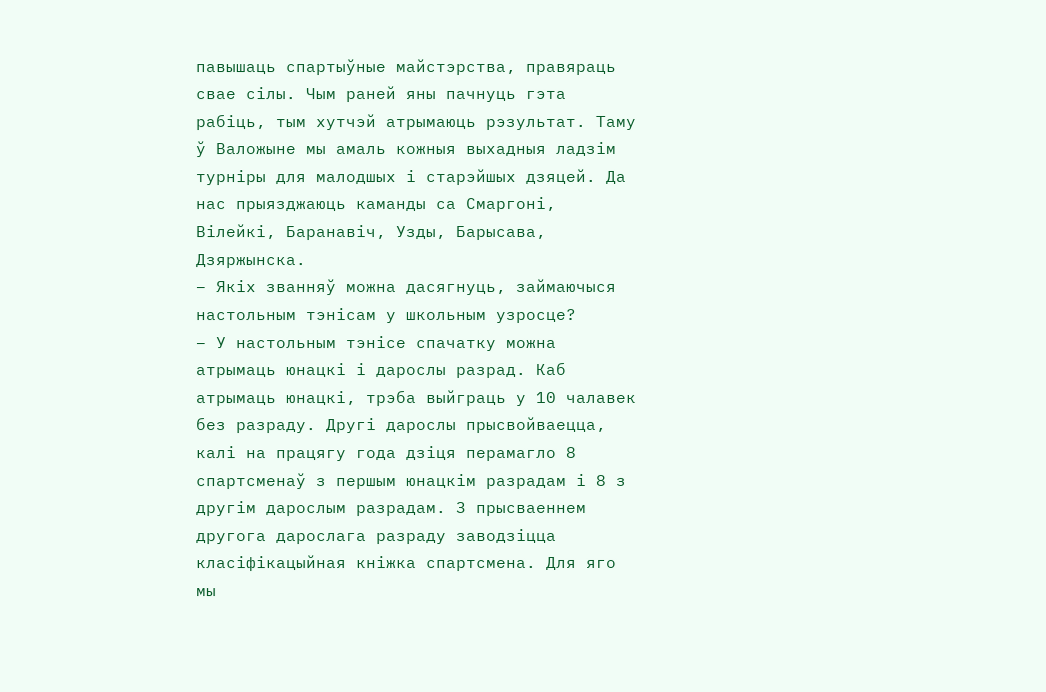павышаць спартыўные майстэрства, правяраць свае сілы. Чым раней яны пачнуць гэта рабіць, тым хутчэй атрымаюць рэзультат. Таму ў Валожыне мы амаль кожныя выхадныя ладзім турніры для малодшых і старэйшых дзяцей. Да нас прыязджаюць каманды са Смаргоні, Вілейкі, Баранавіч, Узды, Барысава, Дзяржынска.
– Якіх званняў можна дасягнуць, займаючыся настольным тэнісам у школьным узросце?
– У настольным тэнісе спачатку можна атрымаць юнацкі і дарослы разрад. Каб атрымаць юнацкі, трэба выйграць у 10 чалавек без разраду. Другі дарослы прысвойваецца, калі на працягу года дзіця перамагло 8 спартсменаў з першым юнацкім разрадам і 8 з другім дарослым разрадам. З прысваеннем другога дарослага разраду заводзіцца класіфікацыйная кніжка спартсмена. Для яго мы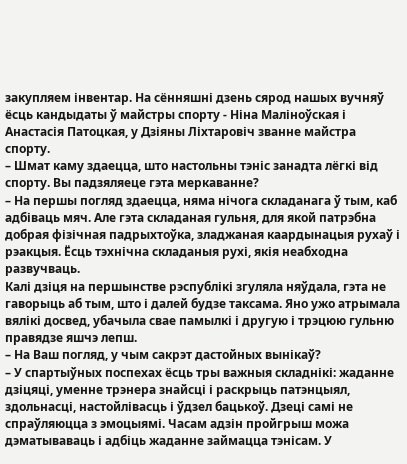закупляем інвентар. На сённяшні дзень сярод нашых вучняў ёсць кандыдаты ў майстры спорту - Ніна Маліноўская і Анастасія Патоцкая, у Дзіяны Ліхтаровіч званне майстра спорту.
– Шмат каму здаецца, што настольны тэніс занадта лёгкі від спорту. Вы падзяляеце гэта меркаванне?
– На першы погляд здаецца, няма нічога складанага ў тым, каб адбіваць мяч. Але гэта складаная гульня, для якой патрэбна добрая фізічная падрыхтоўка, зладжаная каардынацыя рухаў і рэакцыя. Ёсць тэхнічна складаныя рухі, якія неабходна развучваць.
Калі дзіця на першынстве рэспублікі згуляла няўдала, гэта не гаворыць аб тым, што і далей будзе таксама. Яно ужо атрымала вялікі досвед, убачыла свае памылкі і другую і трэцюю гульню правядзе яшчэ лепш.
– На Ваш погляд, у чым сакрэт дастойных вынікаў?
– У спартыўных поспехах ёсць тры важныя складнікі: жаданне дзіцяці, уменне трэнера знайсці і раскрыць патэнцыял, здольнасці, настойлівасць і ўдзел бацькоў. Дзеці самі не спраўляюцца з эмоцыямі. Часам адзін пройгрыш можа дэматываваць і адбіць жаданне займацца тэнісам. У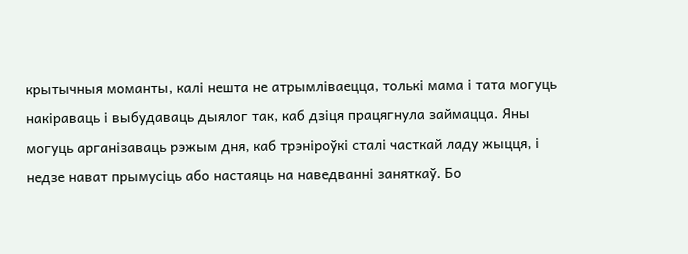крытычныя моманты, калі нешта не атрымліваецца, толькі мама і тата могуць накіраваць і выбудаваць дыялог так, каб дзіця працягнула займацца. Яны могуць арганізаваць рэжым дня, каб трэніроўкі сталі часткай ладу жыцця, і недзе нават прымусіць або настаяць на наведванні заняткаў. Бо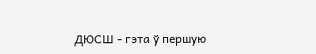ДЮСШ - гэта ў першую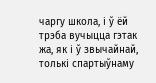чаргу школа, і ў ёй трэба вучыцца гэтак жа, як і ў звычайнай, толькі спартыўнаму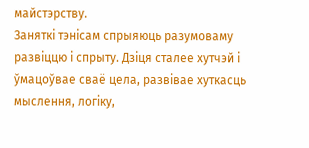майстэрству.
Заняткі тэнісам спрыяюць разумоваму развіццю і спрыту. Дзіця сталее хутчэй і ўмацоўвае сваё цела, развівае хуткасць мыслення, логіку,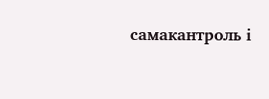самакантроль і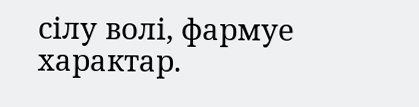сілу волі, фармуе характар.